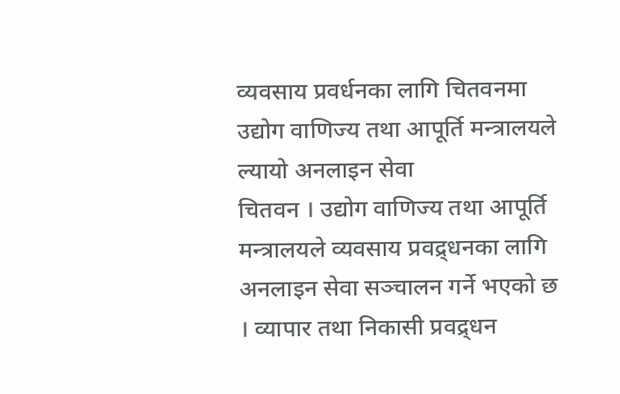व्यवसाय प्रवर्धनका लागि चितवनमा उद्योग वाणिज्य तथा आपूर्ति मन्त्रालयले ल्यायो अनलाइन सेवा
चितवन । उद्योग वाणिज्य तथा आपूर्ति मन्त्रालयले व्यवसाय प्रवद्र्धनका लागि अनलाइन सेवा सञ्चालन गर्ने भएको छ । व्यापार तथा निकासी प्रवद्र्धन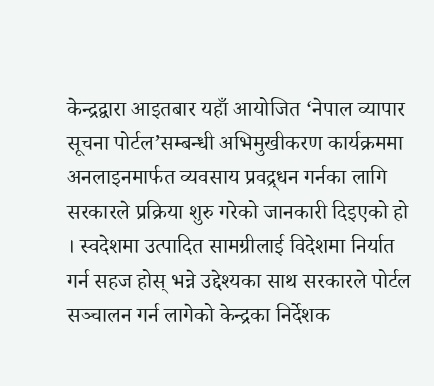केन्द्रद्वारा आइतबार यहाँ आयोजित ‘नेपाल व्यापार सूचना पोर्टल’सम्बन्धी अभिमुखीकरण कार्यक्रममा अनलाइनमार्फत व्यवसाय प्रवद्र्धन गर्नका लागि सरकारले प्रक्रिया शुरु गरेको जानकारी दिइएको हो । स्वदेशमा उत्पादित सामग्रीलाई विदेशमा निर्यात गर्न सहज होस् भन्ने उद्देश्यका साथ सरकारले पोर्टल सञ्चालन गर्न लागेको केन्द्रका निर्देशक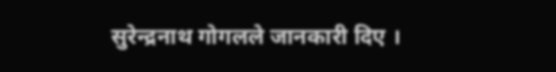सुरेन्द्रनाथ गोगलले जानकारी दिए ।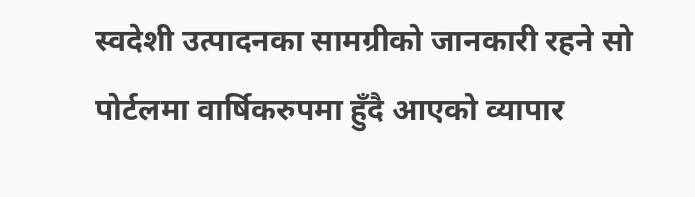स्वदेशी उत्पादनका सामग्रीको जानकारी रहने सो पोर्टलमा वार्षिकरुपमा हुँदै आएको व्यापार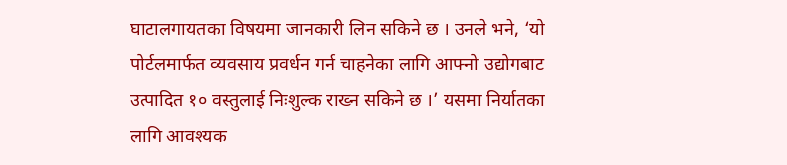घाटालगायतका विषयमा जानकारी लिन सकिने छ । उनले भने, ‘यो पोर्टलमार्फत व्यवसाय प्रवर्धन गर्न चाहनेका लागि आफ्नो उद्योगबाट उत्पादित १० वस्तुलाई निःशुल्क राख्न सकिने छ ।’ यसमा निर्यातका लागि आवश्यक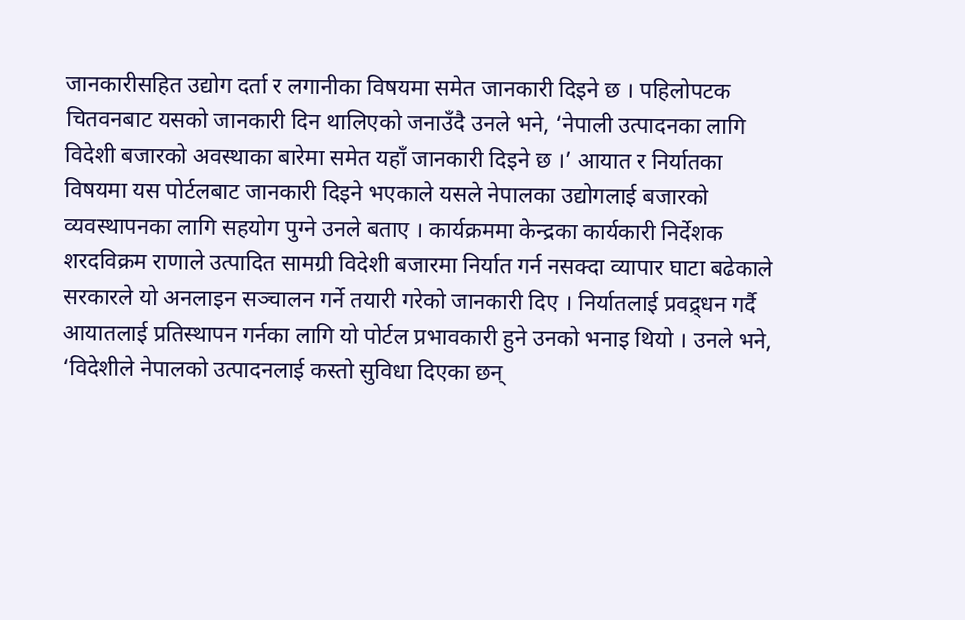जानकारीसहित उद्योग दर्ता र लगानीका विषयमा समेत जानकारी दिइने छ । पहिलोपटक चितवनबाट यसको जानकारी दिन थालिएको जनाउँदै उनले भने, ‘नेपाली उत्पादनका लागि विदेशी बजारको अवस्थाका बारेमा समेत यहाँ जानकारी दिइने छ ।’ आयात र निर्यातका विषयमा यस पोर्टलबाट जानकारी दिइने भएकाले यसले नेपालका उद्योगलाई बजारको व्यवस्थापनका लागि सहयोग पुग्ने उनले बताए । कार्यक्रममा केन्द्रका कार्यकारी निर्देशक शरदविक्रम राणाले उत्पादित सामग्री विदेशी बजारमा निर्यात गर्न नसक्दा व्यापार घाटा बढेकाले सरकारले यो अनलाइन सञ्चालन गर्ने तयारी गरेको जानकारी दिए । निर्यातलाई प्रवद्र्धन गर्दै आयातलाई प्रतिस्थापन गर्नका लागि यो पोर्टल प्रभावकारी हुने उनको भनाइ थियो । उनले भने, ‘विदेशीले नेपालको उत्पादनलाई कस्तो सुविधा दिएका छन्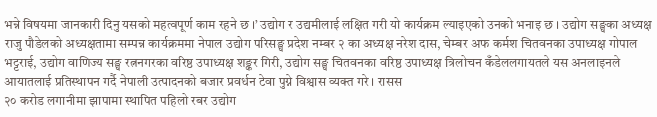भन्ने विषयमा जानकारी दिनु यसको महत्वपूर्ण काम रहने छ ।’ उद्योग र उद्यमीलाई लक्षित गरी यो कार्यक्रम ल्याइएको उनको भनाइ छ । उद्योग सङ्घका अध्यक्ष राजु पौडेलको अध्यक्षतामा सम्पन्न कार्यक्रममा नेपाल उद्योग परिसङ्घ प्रदेश नम्बर २ का अध्यक्ष नरेश दास, चेम्बर अफ कर्मश चितवनका उपाध्यक्ष गोपाल भट्टराई, उद्योग वाणिज्य सङ्घ रत्ननगरका वरिष्ठ उपाध्यक्ष शङ्कर गिरी, उद्योग सङ्घ चितवनका वरिष्ठ उपाध्यक्ष त्रिलोचन कँडेललगायतले यस अनलाइनले आयातलाई प्रतिस्थापन गर्दै नेपाली उत्पादनको बजार प्रवर्धन टेवा पुग्ने विश्वास व्यक्त गरे । रासस
२० करोड लगानीमा झापामा स्थापित पहिलो रबर उद्योग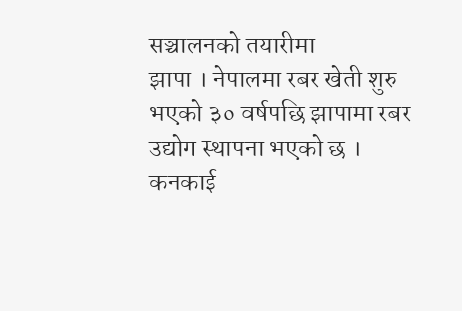सञ्चालनको तयारीमा
झापा । नेपालमा रबर खेती शुरु भएको ३० वर्षपछि झापामा रबर उद्योग स्थापना भएको छ । कनकाई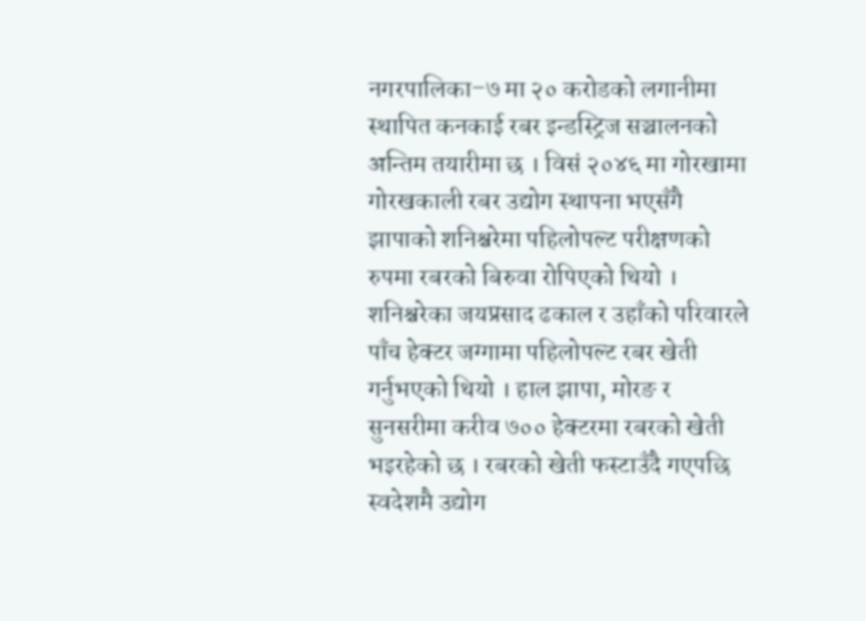नगरपालिका–७ मा २० करोडको लगानीमा स्थापित कनकाई रबर इन्डस्ट्रिज सञ्चालनको अन्तिम तयारीमा छ । विसं २०४६ मा गोरखामा गोरखकाली रबर उद्योग स्थापना भएसँगै झापाको शनिश्चरेमा पहिलोपल्ट परीक्षणको रुपमा रबरको बिरुवा रोपिएको थियो । शनिश्चरेका जयप्रसाद ढकाल र उहाँको परिवारले पाँच हेक्टर जग्गामा पहिलोपल्ट रबर खेती गर्नुभएको थियो । हाल झापा, मोरङ र सुनसरीमा करीव ७०० हेक्टरमा रबरको खेती भइरहेको छ । रबरको खेती फस्टाउँदै गएपछि स्वदेशमै उद्योग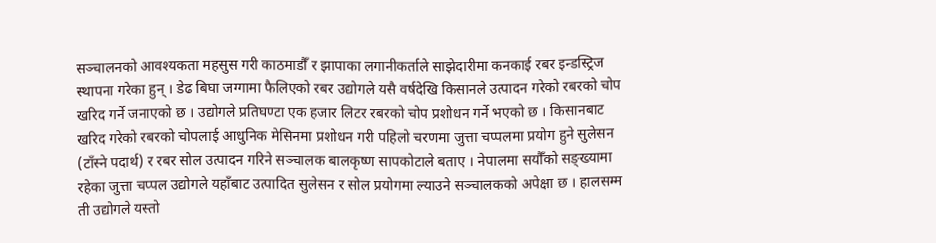सञ्चालनको आवश्यकता महसुस गरी काठमाडौँ र झापाका लगानीकर्ताले साझेदारीमा कनकाई रबर इन्डस्ट्रिज स्थापना गरेका हुन् । डेढ बिघा जग्गामा फैलिएको रबर उद्योगले यसै वर्षदेखि किसानले उत्पादन गरेको रबरको चोप खरिद गर्ने जनाएको छ । उद्योगले प्रतिघण्टा एक हजार लिटर रबरको चोप प्रशोधन गर्ने भएको छ । किसानबाट खरिद गरेको रबरको चोपलाई आधुनिक मेसिनमा प्रशोधन गरी पहिलो चरणमा जुत्ता चप्पलमा प्रयोग हुने सुलेसन (टाँस्ने पदार्थ) र रबर सोल उत्पादन गरिने सञ्चालक बालकृष्ण सापकोटाले बताए । नेपालमा सयौँको सङ्ख्यामा रहेका जुत्ता चप्पल उद्योगले यहाँबाट उत्पादित सुलेसन र सोल प्रयोगमा ल्याउने सञ्चालकको अपेक्षा छ । हालसम्म ती उद्योगले यस्तो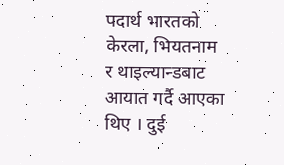पदार्थ भारतको केरला, भियतनाम र थाइल्यान्डबाट आयात गर्दै आएका थिए । दुई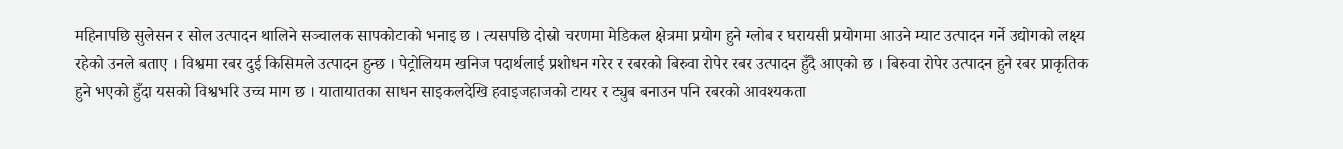महिनापछि सुलेसन र सोल उत्पादन थालिने सञ्चालक सापकोटाको भनाइ छ । त्यसपछि दोस्रो चरणमा मेडिकल क्षेत्रमा प्रयोग हुने ग्लोब र घरायसी प्रयोगमा आउने म्याट उत्पादन गर्ने उद्योगको लक्ष्य रहेको उनले बताए । विश्वमा रबर दुई किसिमले उत्पादन हुन्छ । पेट्रोलियम खनिज पदार्थलाई प्रशोधन गरेर र रबरको बिरुवा रोपेर रबर उत्पादन हुँदै आएको छ । बिरुवा रोपेर उत्पादन हुने रबर प्राकृतिक हुने भएको हुँदा यसको विश्वभरि उच्च माग छ । यातायातका साधन साइकलदेखि हवाइजहाजको टायर र ट्युब बनाउन पनि रबरको आवश्यकता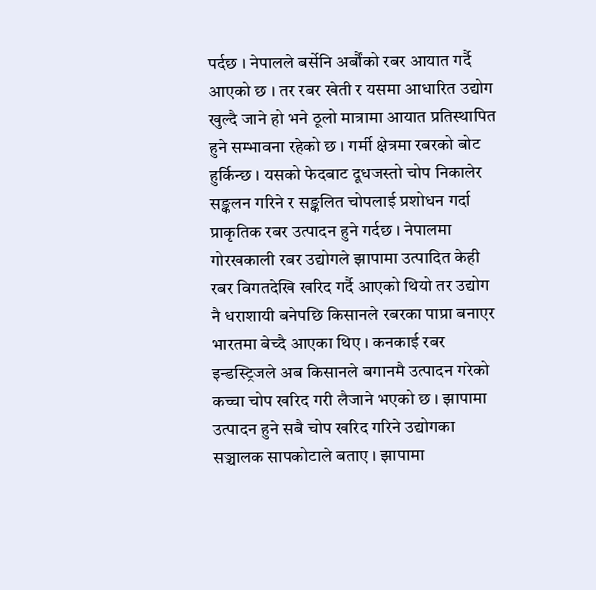पर्दछ । नेपालले बर्सेनि अर्बौंको रबर आयात गर्दै आएको छ । तर रबर खेती र यसमा आधारित उद्योग खुल्दै जाने हो भने ठूलो मात्रामा आयात प्रतिस्थापित हुने सम्भावना रहेको छ । गर्मी क्षेत्रमा रबरको बोट हुर्किन्छ । यसको फेदबाट दूधजस्तो चोप निकालेर सङ्कलन गरिने र सङ्कलित चोपलाई प्रशोधन गर्दा प्राकृतिक रबर उत्पादन हुने गर्दछ । नेपालमा गोरखकाली रबर उद्योगले झापामा उत्पादित केही रबर विगतदेखि खरिद गर्दै आएको थियो तर उद्योग नै धराशायी बनेपछि किसानले रबरका पाप्रा बनाएर भारतमा बेच्दै आएका थिए । कनकाई रबर इन्डस्ट्रिजले अब किसानले बगानमै उत्पादन गरेको कच्चा चोप खरिद गरी लैजाने भएको छ । झापामा उत्पादन हुने सबै चोप खरिद गरिने उद्योगका सञ्चालक सापकोटाले बताए । झापामा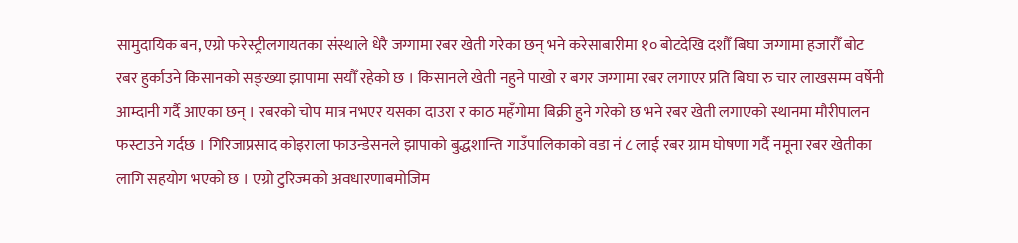सामुदायिक बन, एग्रो फरेस्ट्रीलगायतका संस्थाले धेरै जग्गामा रबर खेती गरेका छन् भने करेसाबारीमा १० बोटदेखि दशौँ बिघा जग्गामा हजारौँ बोट रबर हुर्काउने किसानको सङ्ख्या झापामा सयौँ रहेको छ । किसानले खेती नहुने पाखो र बगर जग्गामा रबर लगाएर प्रति बिघा रु चार लाखसम्म वर्षेनी आम्दानी गर्दै आएका छन् । रबरको चोप मात्र नभएर यसका दाउरा र काठ महँगोमा बिक्री हुने गरेको छ भने रबर खेती लगाएको स्थानमा मौरीपालन फस्टाउने गर्दछ । गिरिजाप्रसाद कोइराला फाउन्डेसनले झापाको बुद्धशान्ति गाउँपालिकाको वडा नं ८ लाई रबर ग्राम घोषणा गर्दै नमूना रबर खेतीका लागि सहयोग भएको छ । एग्रो टुरिज्मको अवधारणाबमोजिम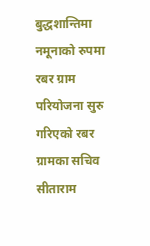बुद्धशान्तिमा नमूनाको रुपमा रबर ग्राम परियोजना सुरु गरिएको रबर ग्रामका सचिव सीताराम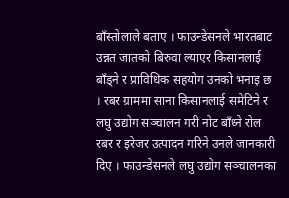बाँस्तोलाले बताए । फाउन्डेसनले भारतबाट उन्नत जातको बिरुवा ल्याएर किसानलाई बाँड्ने र प्राविधिक सहयोग उनको भनाइ छ । रबर ग्राममा साना किसानलाई समेटिने र लघु उद्योग सञ्चालन गरी नोट बाँध्ने रोल रबर र इरेजर उत्पादन गरिने उनले जानकारी दिए । फाउन्डेसनले लघु उद्योग सञ्चालनका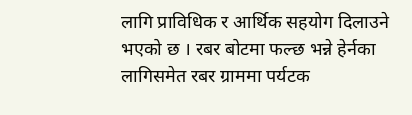लागि प्राविधिक र आर्थिक सहयोग दिलाउने भएको छ । रबर बोटमा फल्छ भन्ने हेर्नका लागिसमेत रबर ग्राममा पर्यटक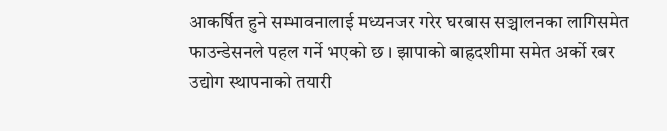आकर्षित हुने सम्भावनालाई मध्यनजर गरेर घरबास सञ्चालनका लागिसमेत फाउन्डेसनले पहल गर्ने भएको छ । झापाको बाह्रदशीमा समेत अर्को रबर उद्योग स्थापनाको तयारी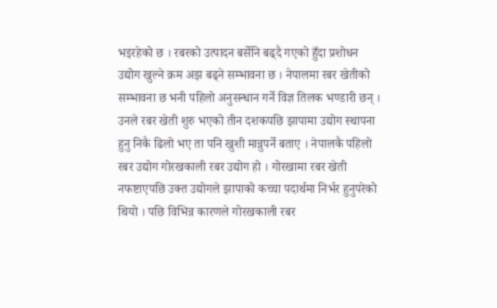भइरहेको छ । रबरको उत्पादन बर्सेनि बढ्दै गएको हुँदा प्रशोधन उद्योग खुल्ने क्रम अझ बढ्ने सम्भावना छ । नेपालमा रबर खेतीको सम्भावना छ भनी पहिलो अनुसन्धान गर्ने विज्ञ तिलक भण्डारी छन् । उनले रबर खेती शुरु भएको तीन दशकपछि झापामा उद्योग स्थापना हुनु निकै ढिलो भए ता पनि खुशी मान्नुपर्ने बताए । नेपालकै पहिलो रबर उद्योग गोरखकाली रबर उद्योग हो । गोरखामा रबर खेती नफष्टाएपछि उक्त उद्योगले झापाको कच्चा पदार्थमा निर्भर हुनुपरेको थियो । पछि विभिन्न कारणले गोरखकाली रबर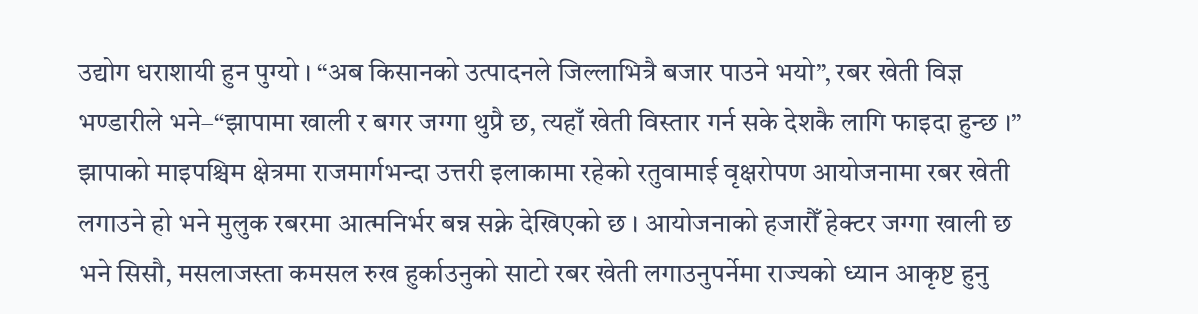उद्योग धराशायी हुन पुग्यो । ‘‘अब किसानको उत्पादनले जिल्लाभित्रै बजार पाउने भयो”, रबर खेती विज्ञ भण्डारीले भने–“झापामा खाली र बगर जग्गा थुप्रै छ, त्यहाँ खेती विस्तार गर्न सके देशकै लागि फाइदा हुन्छ ।” झापाको माइपश्चिम क्षेत्रमा राजमार्गभन्दा उत्तरी इलाकामा रहेको रतुवामाई वृक्षरोपण आयोजनामा रबर खेती लगाउने हो भने मुलुक रबरमा आत्मनिर्भर बन्न सक्ने देखिएको छ । आयोजनाको हजारौँ हेक्टर जग्गा खाली छ भने सिसौ, मसलाजस्ता कमसल रुख हुर्काउनुको साटो रबर खेती लगाउनुपर्नेमा राज्यको ध्यान आकृष्ट हुनु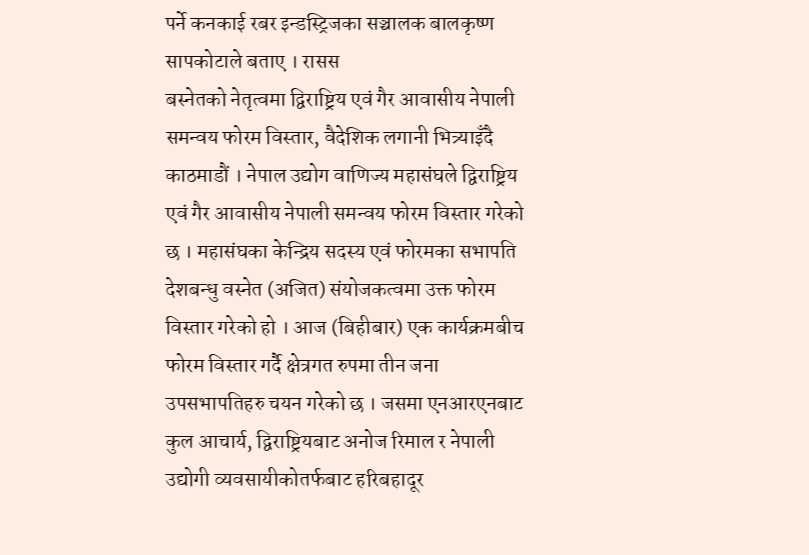पर्ने कनकाई रबर इन्डस्ट्रिजका सञ्चालक बालकृष्ण सापकोटाले बताए । रासस
बस्नेतको नेतृत्वमा द्विराष्ट्रिय एवं गैर आवासीय नेपाली समन्वय फोरम विस्तार, वैदेशिक लगानी भित्र्याइँदै
काठमाडौं । नेपाल उद्योग वाणिज्य महासंघले द्विराष्ट्रिय एवं गैर आवासीय नेपाली समन्वय फोरम विस्तार गरेको छ । महासंघका केन्द्रिय सदस्य एवं फोरमका सभापति देशबन्धु वस्नेत (अजित) संयोजकत्वमा उक्त फोरम विस्तार गरेको हो । आज (बिहीबार) एक कार्यक्रमबीच फोरम विस्तार गर्दै क्षेत्रगत रुपमा तीन जना उपसभापतिहरु चयन गरेको छ । जसमा एनआरएनबाट कुल आचार्य, द्विराष्ट्रियबाट अनोज रिमाल र नेपाली उद्योगी व्यवसायीकोतर्फबाट हरिबहादूर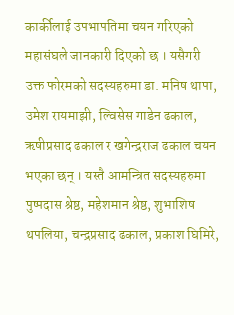कार्कीलाई उपभापतिमा चयन गरिएको महासंघले जानकारी दिएको छ । यसैगरी उक्त फोरमको सदस्यहरुमा डा. मनिष थापा, उमेश रायमाझी, ल्विसेस गाडेन ढकाल, ऋषीप्रसाद ढकाल र खगेन्द्रराज ढकाल चयन भएका छन् । यस्तै आमन्त्रित सदस्यहरुमा पुष्पदास श्रेष्ठ, महेशमान श्रेष्ठ, शुभाशिष थपलिया, चन्द्रप्रसाद ढकाल, प्रकाश घिमिरे,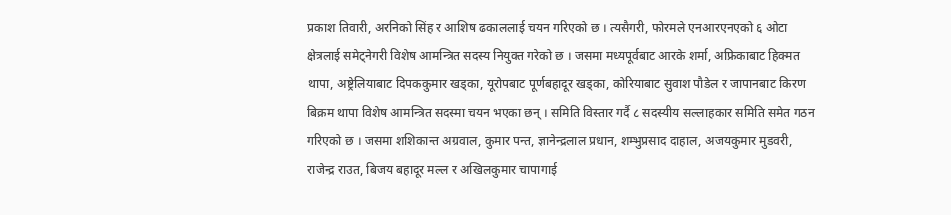प्रकाश तिवारी, अरनिको सिंह र आशिष ढकाललाई चयन गरिएको छ । त्यसैगरी, फोरमले एनआरएनएको ६ ओटा क्षेत्रलाई समेट्नेगरी विशेष आमन्त्रित सदस्य नियुक्त गरेको छ । जसमा मध्यपूर्वबाट आरके शर्मा, अफ्रिकाबाट हिक्मत थापा, अष्ट्रेलियाबाट दिपककुमार खड्का, यूरोपबाट पूर्णबहादूर खड्का, कोरियाबाट सुवाश पौडेल र जापानबाट किरण बिक्रम थापा विशेष आमन्त्रित सदस्मा चयन भएका छन् । समिति विस्तार गर्दै ८ सदस्यीय सल्लाहकार समिति समेत गठन गरिएको छ । जसमा शशिकान्त अग्रवाल, कुमार पन्त, ज्ञानेन्द्रलाल प्रधान, शम्भुप्रसाद दाहाल, अजयकुमार मुडवरी, राजेन्द्र राउत, बिजय बहादूर मल्ल र अखिलकुमार चापागाई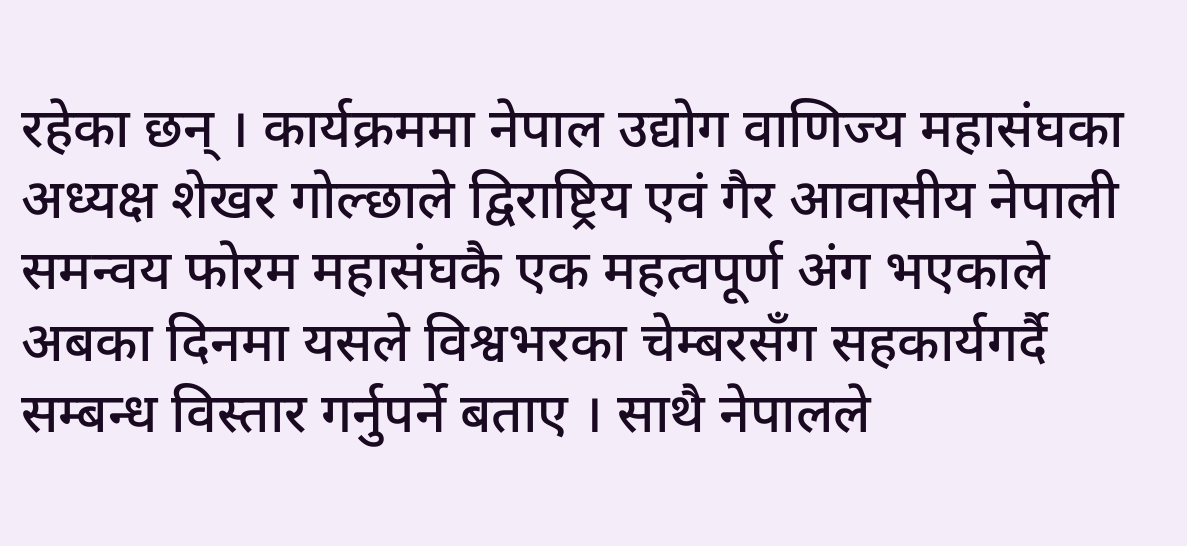रहेका छन् । कार्यक्रममा नेपाल उद्योग वाणिज्य महासंघका अध्यक्ष शेखर गोल्छाले द्विराष्ट्रिय एवं गैर आवासीय नेपाली समन्वय फोरम महासंघकै एक महत्वपूर्ण अंग भएकाले अबका दिनमा यसले विश्वभरका चेम्बरसँग सहकार्यगर्दै सम्बन्ध विस्तार गर्नुपर्ने बताए । साथै नेपालले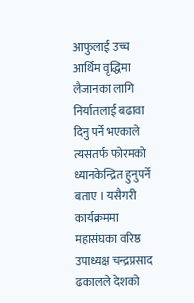आफुलाई उच्च आर्थिम वृद्धिमा लैजानका लागि निर्यातलाई बढावा दिनु पर्ने भएकाले त्यसतर्फ फोरमको ध्यानकेन्द्रित हुनुपर्ने बताए । यसैगरी कार्यक्रममा महासंघका वरिष्ठ उपाध्यक्ष चन्द्रप्रसाद ढकालले देशको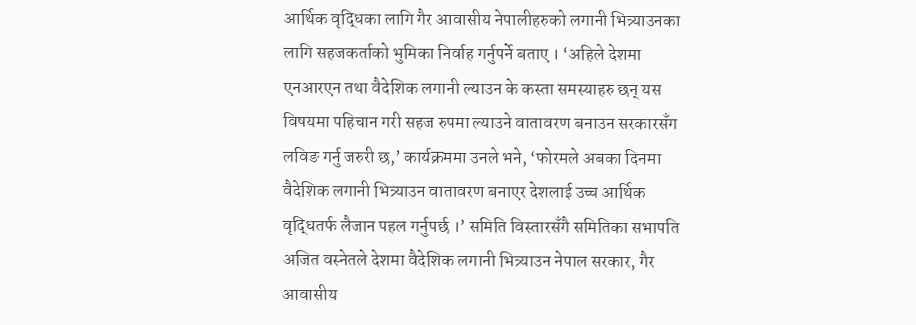आर्थिक वृद्धिका लागि गैर आवासीय नेपालीहरुको लगानी भित्र्याउनका लागि सहजकर्ताको भुमिका निर्वाह गर्नुपर्ने बताए । ‘अहिले देशमा एनआरएन तथा वैदेशिक लगानी ल्याउन के कस्ता समस्याहरु छन् यस विषयमा पहिचान गरी सहज रुपमा ल्याउने वातावरण बनाउन सरकारसँग लविङ गर्नु जरुरी छ,’ कार्यक्रममा उनले भने, ‘फोरमले अबका दिनमा वैदेशिक लगानी भित्र्याउन वातावरण बनाएर देशलाई उच्च आर्थिक वृद्धितर्फ लैजान पहल गर्नुपर्छ ।’ समिति विस्तारसँगै समितिका सभापति अजित वस्नेतले देशमा वैदेशिक लगानी भित्र्याउन नेपाल सरकार, गैर आवासीय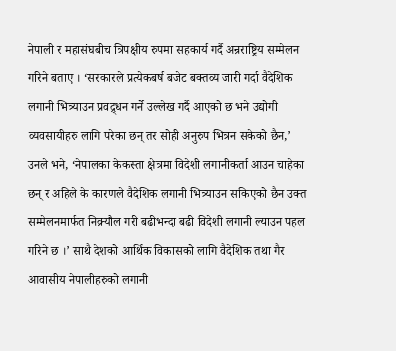नेपाली र महासंघबीच त्रिपक्षीय रुपमा सहकार्य गर्दै अन्रराष्ट्रिय सम्मेलन गरिने बताए । ‘सरकारले प्रत्येकबर्ष बजेट बक्तव्य जारी गर्दा वैदेशिक लगानी भित्र्याउन प्रवद्र्धन गर्ने उल्लेख गर्दै आएको छ भने उद्योगी व्यवसायीहरु लागि परेका छन् तर सोही अनुरुप भित्रन सकेको छैन,’ उनले भने, ‘नेपालका केकस्ता क्षेत्रमा विदेशी लगानीकर्ता आउन चाहेका छन् र अहिले के कारणले वैदेशिक लगानी भित्र्याउन सकिएको छैन उक्त सम्मेलनमार्फत निक्र्यौल गरी बढीभन्दा बढी विदेशी लगानी ल्याउन पहल गरिने छ ।’ साथै देशको आर्थिक विकासको लागि वैदेशिक तथा गैर आवासीय नेपालीहरुको लगानी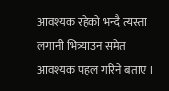आवश्यक रहेको भन्दै त्यस्ता लगानी भित्र्याउन समेत आवश्यक पहल गरिने बताए ।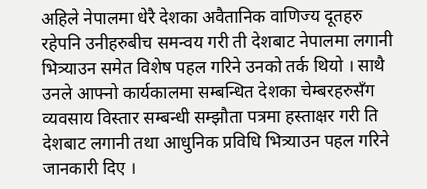अहिले नेपालमा धेरै देशका अवैतानिक वाणिज्य दूतहरु रहेपनि उनीहरुबीच समन्वय गरी ती देशबाट नेपालमा लगानी भित्र्याउन समेत विशेष पहल गरिने उनको तर्क थियो । साथै उनले आफ्नो कार्यकालमा सम्बन्धित देशका चेम्बरहरुसँग व्यवसाय विस्तार सम्बन्धी सम्झौता पत्रमा हस्ताक्षर गरी ति देशबाट लगानी तथा आधुनिक प्रविधि भित्र्याउन पहल गरिने जानकारी दिए ।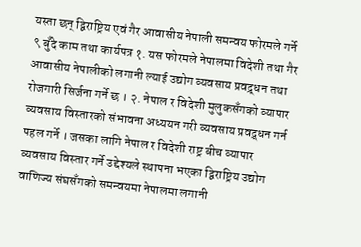यस्ता छन् द्विराष्ट्रिय एवं गैर आवासीय नेपाली समन्वय फोरमले गर्ने ९ बुँदे काम तथा कार्यपत्र १. यस फोरमले नेपालमा विदेशी तथा गैर आवासीय नेपालीको लगानी ल्याई उद्योग व्यवसाय प्रवद्र्धन तथा रोजगारी सिर्जना गर्ने छ । २. नेपाल र विदेशी मुलुकसँगको व्यापार व्यवसाय विस्तारको संभावना अध्ययन गरी व्यवसाय प्रवद्र्धन गर्न पहल गर्ने । जसका लागि नेपाल र विदेशी राष्ट्र बीच व्यापार व्यवसाय विस्तार गर्ने उद्देश्यले स्थापना भएका द्विराष्ट्रिय उद्योग वाणिज्य संघसँगको समन्वयमा नेपालमा लगानी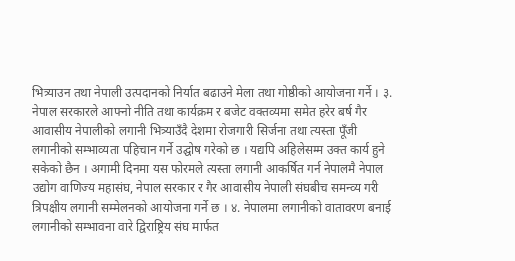भित्र्याउन तथा नेपाली उत्पदानको निर्यात बढाउने मेला तथा गोष्ठीको आयोजना गर्ने । ३. नेपाल सरकारले आफ्नो नीति तथा कार्यक्रम र बजेट वक्तव्यमा समेत हरेर बर्ष गैर आवासीय नेपालीको लगानी भित्र्याउँदै देशमा रोजगारी सिर्जना तथा त्यस्ता पूँजी लगानीको सम्भाव्यता पहिचान गर्ने उद्घोष गरेको छ । यद्यपि अहिलेसम्म उक्त कार्य हुने सकेको छैन । अगामी दिनमा यस फोरमले त्यस्ता लगानी आकर्षित गर्न नेपालमै नेपाल उद्योग वाणिज्य महासंघ, नेपाल सरकार र गैर आवासीय नेपाली संघबीच समन्व्य गरी त्रिपक्षीय लगानी सम्मेलनको आयोजना गर्ने छ । ४. नेपालमा लगानीको वातावरण बनाई लगानीको सम्भावना वारे द्विराष्ट्रिय संघ मार्फत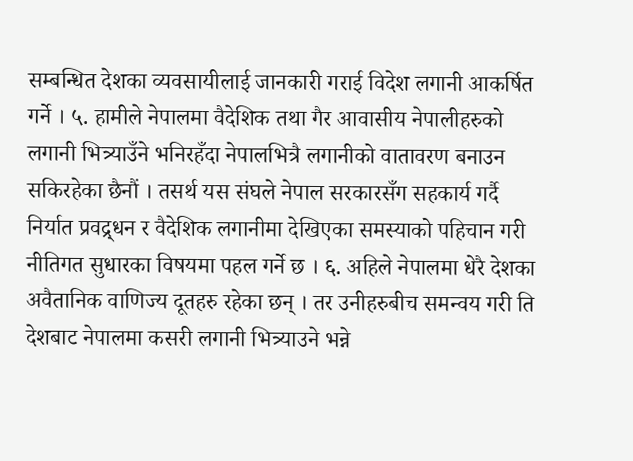सम्बन्धित देशका व्यवसायीलाई जानकारी गराई विदेश लगानी आकर्षित गर्ने । ५. हामीले नेपालमा वैदेशिक तथा गैर आवासीय नेपालीहरुको लगानी भित्र्याउँने भनिरहँदा नेपालभित्रै लगानीको वातावरण बनाउन सकिरहेका छैनौं । तसर्थ यस संघले नेपाल सरकारसँग सहकार्य गर्दै निर्यात प्रवद्र्धन र वैदेशिक लगानीमा देखिएका समस्याको पहिचान गरी नीतिगत सुधारका विषयमा पहल गर्ने छ । ६. अहिले नेपालमा धेरै देशका अवैतानिक वाणिज्य दूतहरु रहेका छन् । तर उनीहरुबीच समन्वय गरी ति देशबाट नेपालमा कसरी लगानी भित्र्याउने भन्ने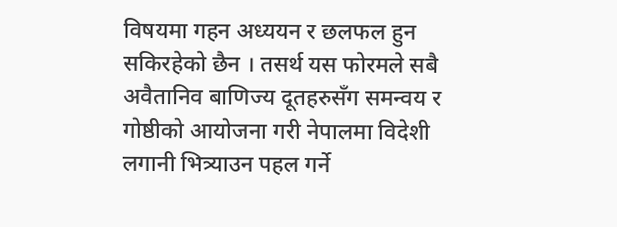विषयमा गहन अध्ययन र छलफल हुन सकिरहेको छैन । तसर्थ यस फोरमले सबै अवैतानिव बाणिज्य दूतहरुसँग समन्वय र गोष्ठीको आयोजना गरी नेपालमा विदेशी लगानी भित्र्याउन पहल गर्ने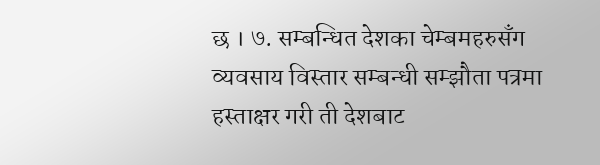छ । ७. सम्बन्धित देशका चेम्बमहरुसँग व्यवसाय विस्तार सम्बन्धी सम्झौता पत्रमा हस्ताक्षर गरी ती देशबाट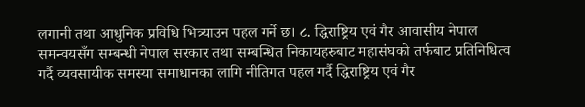लगानी तथा आधुनिक प्रविधि भित्र्याउन पहल गर्ने छ। ८. द्धिराष्ट्रिय एवं गैर आवासीय नेपाल समन्वयसँग सम्बन्धी नेपाल सरकार तथा सम्बन्धित निकायहरुबाट महासंघको तर्फबाट प्रतिनिधित्व गर्दै व्यवसायीक समस्या समाधानका लागि नीतिगत पहल गर्दै द्धिराष्ट्रिय एवं गैर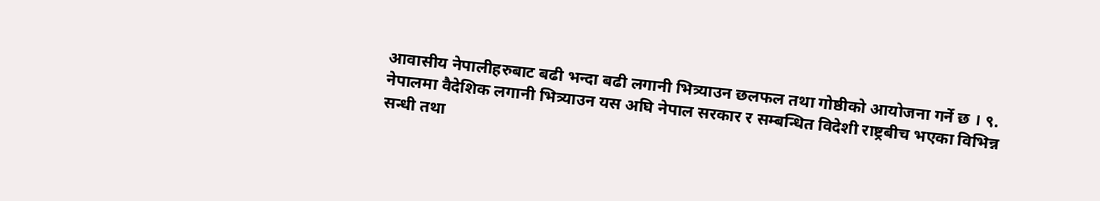आवासीय नेपालीहरुबाट बढी भन्दा बढी लगानी भित्र्याउन छलफल तथा गोष्ठीको आयोजना गर्ने छ । ९. नेपालमा वैदेशिक लगानी भित्र्याउन यस अघि नेपाल सरकार र सम्बन्धित विदेशी राष्ट्रबीच भएका विभिन्न सन्धी तथा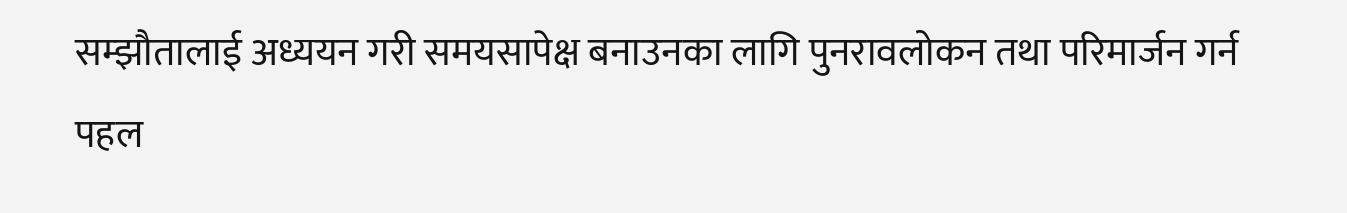सम्झौतालाई अध्ययन गरी समयसापेक्ष बनाउनका लागि पुनरावलोकन तथा परिमार्जन गर्न पहल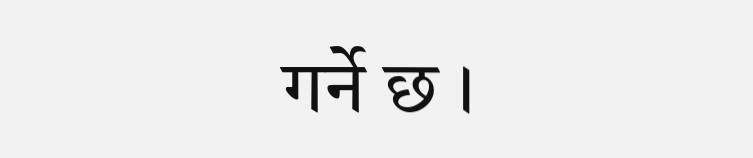गर्ने छ ।